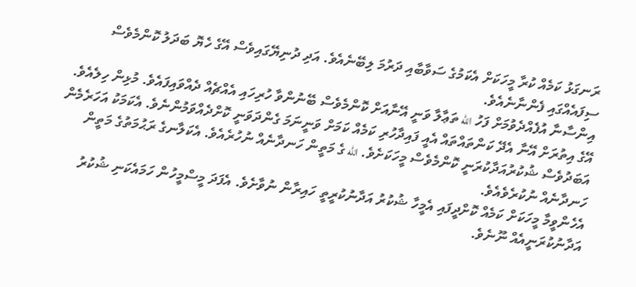ރަނގަޅު ކަމެއް ކުރާ މީހަކަށް އެކަމުގެ ސަވާބާއި ދަރުމަ ލިބޭނެއެވެ. އަދި ދުނިޔޭގައިވެސް އޭގެ ހެޔޮ ބަދަލު ކޮންމެވެސް ސިފައެއްގައި ފެންނާނެއެވެ.
އިންސާނާ އުފެއްދެވުމަށް ފަހު الله ތަޢާލާ ވަނީ އޭނާއަށް ކޮންމެވެސް ބޭނުންވާ ހުރިހައި އެއްޗެއް ދެއްވައިފައެވެ. މުޅިން ހިލެއެވެ. އޭގެ އިތުރަށް އޭނާ އެދޭ ކަންތައްތައް އެއީ ފައިދާހުރި ކަމެއް ކަމަށް ވަނީނަމަ ގެންދަވަނީ ކޮށްދެއްވަމުންނެވެ. އެކަމަކު އަހަރެމެން އަބަދުވެސް ޝުކުރުއަދާކުރަނީ ކޮންމެވެސް މީހަކަށެވެ. الله ގެ މަތީން ހަނދާނެއް ނުހުރެއެވެ. އެކަލާނގެ ރަޙުމަތުގެ މަތީން ހަނދާނެއް ނުކުރެވެއެވެ.
އެހެންވީމާ މީހަކަށް ކަމެއް ކޮށްދީފައި އެމީހާ ޝުކުރު އަދާނުކުރީތީ ހައިރާން ނުވާށެވެ. އެފަދަ މީސްމީހުން ހަމައެކަނި ޝުކުރު އަދާނުކުރަނީއެއް ނޫނެވެ.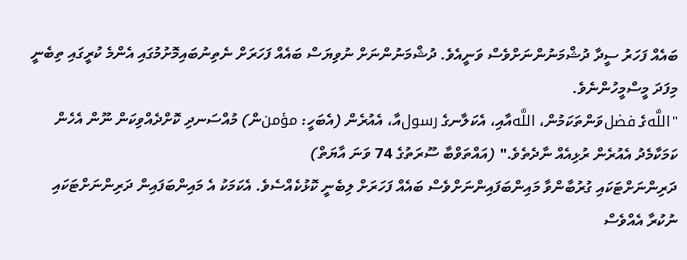ބައެއް ފަހަރު ސީދާ ދުޝްމަނުންނަށްވެސް ވަނީއެވެ. ދުޝްމަނުންނަށް ނުވިޔަސް ބައެއް ފަހަރަށް ނެތިނުބައިމޮށުމުގައި އެންމެ ކުރީގައި ތިބެނީ މިފަދަ މީސްމީހުންނެވެ.
"اللَّهގެ فضلވަންތަކަމުން، اللَّهއާއި، އެކަލާނގެ رسولއާ، އެއުރެން (އެބަހީ: مؤمنން) މުއްސަނދި ކޮށްދެއްވިކަން ނޫން އެހެން ކަމަކާމެދު އެއުރެން ރުޅިއެއް ނާދެތެވެ." (އައްތަވްބާ ސޫރަތުގެ 74 ވަނަ އާޔަތް)
ދަރިންނަށްޓަކައި ގުރުބާންވާ މައިންބަފައިންނަށްވެސް ބައެއް ފަހަރަށް ލިބެނީ ކޮޅުކެއްސެވެ. އެކަމަކު އެ މައިންބަފައިން ދަރިންނަށްޓަކައި ނުކުރާ އެއްވެސް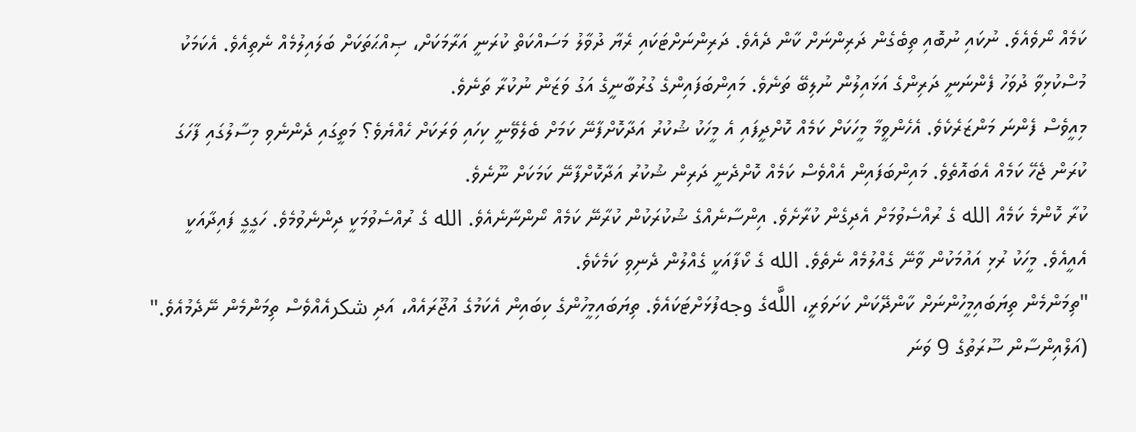ކަމެއް ނޯވެއެވެ. ނުކައި ނުބޮއި ތިބެގެން ދަރިންނަށް ކާން ދެއެވެ. ދަރިންނަށްޓަކައި ރެޔާ ދުވާލު މަސައްކަތް ކުރަނީ އަރާމަކަށް، ޞިއްޙަތަކަށް ބަލައިލުމެއް ނެތިއެވެ. އެކަމަކު މުސްކުޅިވާ ދުވަހު ފެންނަނީ ދަރިންގެ އަޅައިލުން ނުލިބޭ ތަނެވެ. މައިންބަފައިންގެ ގުރުބާނީގެ އަގު ވަޒަން ނުކުރާ ތަނެވެ.
މިއީވެސް ފެންނަ މަންޒަރެކެވެ. އެހެންވީމާ މީހަކަށް ކަމެއް ކޮށްދީފައި އެ މީހަކު ޝުކުރު އަދާކޮށްފާނޭ ކަމަށް ބެލެވޭނީ ކިހައި ވަރަކަށް ހެއްޔެވެ؟ މަތީގައި ދެންނެވި މިސާލުގައި ފާހަގަ ކުރަން ޖެހޭ ކަމެއް އެބައޮތެވެ. މައިންބަފައިން އެއްވެސް ކަމެއް ކޮށްދެނީ ދަރިން ޝުކުރު އަދާކޮށްފާނޭ ކަމަކަށް ނޫނެވެ.
ކުރާ ކޮންމެ ކަމެއް الله ގެ ރުއްސެވުމަށް އެދިގެން ކުރާށެވެ. އިންސާނެއްގެ ޝުކުރަކުން ކުރާނޭ ކަމެއް ނޯންނާނެއެވެ. الله ގެ ރުއްސެވުމަކީ ދިންނެވުމެވެ. ހަގީގީ ފައިދާއަކީ އެއީއެވެ. މީހަކު ރުޅި އައުމަކުން ވާނޭ ގެއްލުމެއް ނެތެވެ. الله ގެ ކޯފާއަކީ ގެއްލުން ދެނިވި ކަމެކެވެ.
"ތިމަންމެން ތިޔަބައިމީހުންނަށް ކާންދޭކަން ކަށަވަރީ، اللَّهގެ وجهފުޅަށްޓަކައެވެ. ތިޔަބައިމީހުންގެ ކިބައިން އެކަމުގެ އުޖޫރައެއް، އަދި شكرއެއްވެސް ތިމަންމެން ނޭދެމުއެވެ." (އަލްއިންސާން ސޫރަތުގެ 9 ވަނަ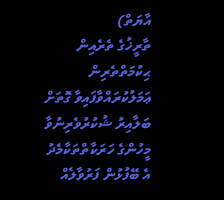އާޔަތް)
ތާރީޚުގެ ތެރެއިން ޙިކުމަތްތެރިން ޢަމަލުކުރައްވާފައިވާ ގޮތަށް ބަލާއިރު ޝުކުރުވެރިނުވާ މީހުންގެ ހަރަކާތްތަކާމެދު އެ ބޭފުޅުން ފަރުވާލެއް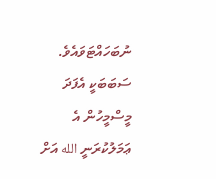ނުބަހައްޓަވައެވެ. ސަބަބަކީ އެފަދަ މީސްމީހުން އެ ޢަމަލުކުރަނީ الله އަށް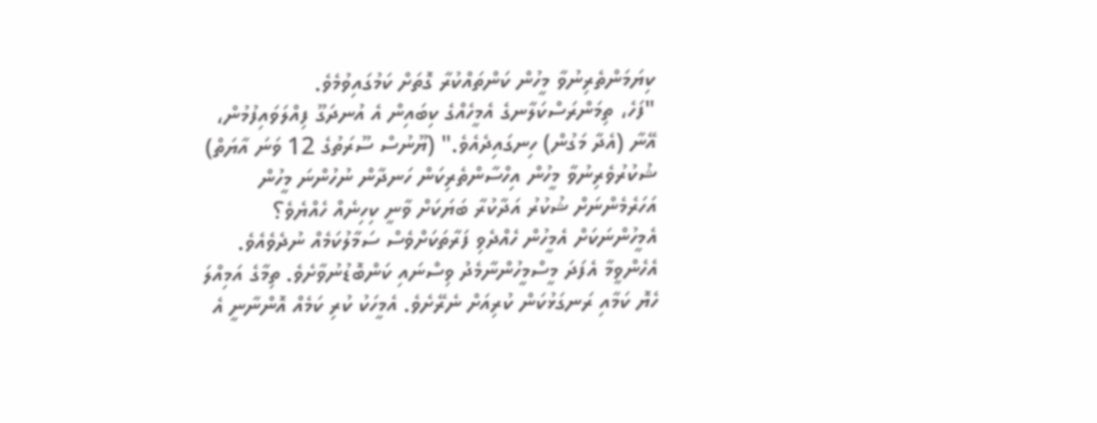ކިޔަމަންތެރިނުވާ މީހުން ކަންތައްކުރާ ގޮތަށް ކަމުގައިވުމެވެ.
"ފަހެ، ތިމަންރަސްކަލާނގެ އެމީހެއްގެ ކިބައިން އެ އުނދަގޫ ފިއްލަވައިފުމުން، އޭނާ (އެދާ މަގުން) ހިނގައިދެއެވެ." (ޔޫނުސް ސޫރަތުގެ 12 ވަނަ އާޔަތް)
ޝުކުރުވެރިނުވާ މީހުން އިހްސާންތެރިކަން ހަނދާން ނުހުންނަ މީހުން އަހަރެމެންނަށް ޝުކުރު އަދާކުރާ ބަޔަކަށް ވާނީ ކިހިނެއް ހެއްޔެވެ؟ އެމީހުންނަކަށް އެމީހުން ހެއްދެވި ފަރާތަކަށްވެސް ސަމާލުކަމެއް ނުދެވެއެވެ. އެހެންވީމާ އެފަދަ މީސްމީހުންނާމެދު ވިސްނައި ކަންބޮޑުނުވާށެވެ. ތިމާގެ އަމިއްލަ ހެޔޮ ކަމާއި ރަނގަޅުކަން ކުރިއަށް ނެރޭށެވެ. އެމީހަކު ކުރި ކަމެއް އޮންނާނީ އެ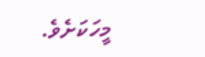މީހަކަށެވެ.